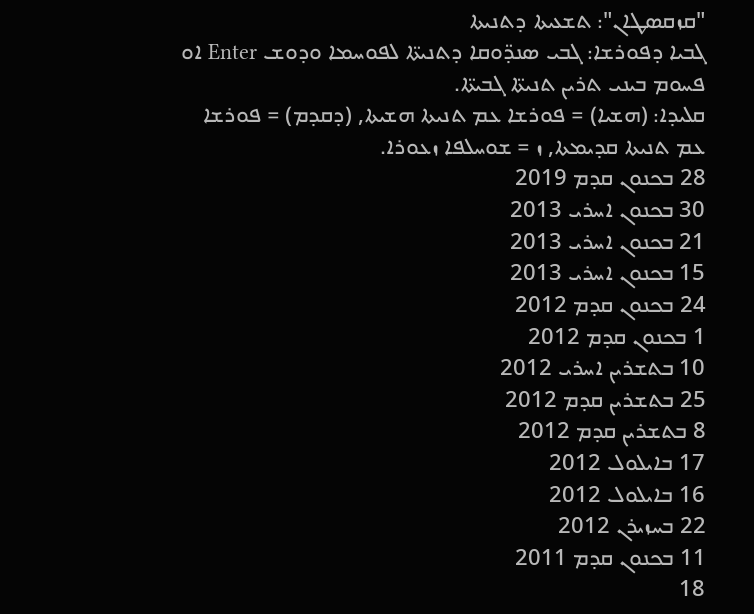"ܩܙܩܣܛܐܢ": ܬܫܥܝܬܐ ܕܬܢܝܬܐ
ܓܒܝܐ ܕܦܘܪܫܐ: ܓܒܝ ܣܢܕ̈ܘܩܐ ܕܬܢܝܬ̈ܐ ܠܦܘܚܡܐ ܘܕܘܫ Enter ܐܘ ܦܚܘܡ ܒܝܢܝ ܬܪܝܢ ܬܢܝܬ̈ܐ ܓܒܝܬ̈ܐ.
ܩܠܝܕܐ: (ܗܫܝܐ) = ܦܘܪܫܐ ܥܡ ܬܢܝܬܐ ܗܫܝܬܐ, (ܕܩܕܡ) = ܦܘܪܫܐ ܥܡ ܬܢܝܬܐ ܩܕܝܡܬܐ, ܙ = ܫܘܚܠܦܐ ܙܥܘܪܐ.
28 ܒܟܢܘܢ ܩܕܡ 2019
30 ܒܟܢܘܢ ܐܚܪܝ 2013
21 ܒܟܢܘܢ ܐܚܪܝ 2013
15 ܒܟܢܘܢ ܐܚܪܝ 2013
24 ܒܟܢܘܢ ܩܕܡ 2012
1 ܒܟܢܘܢ ܩܕܡ 2012
10 ܒܬܫܪܝܢ ܐܚܪܝ 2012
25 ܒܬܫܪܝܢ ܩܕܡ 2012
8 ܒܬܫܪܝܢ ܩܕܡ 2012
17 ܒܐܝܠܘܠ 2012
16 ܒܐܝܠܘܠ 2012
22 ܒܚܙܝܪܢ 2012
11 ܒܟܢܘܢ ܩܕܡ 2011
18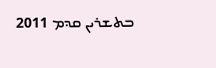ܒܬܫܪܝܢ ܩܕܡ 2011